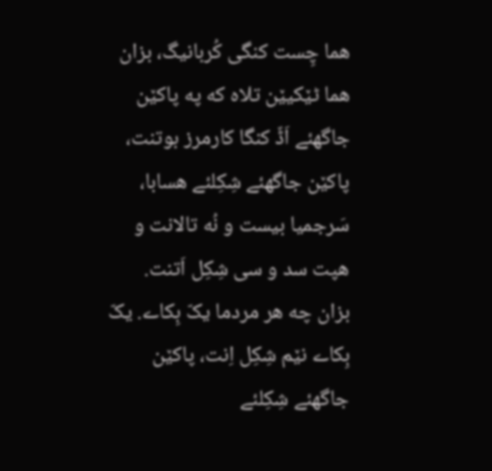هما چِست کنگی کُربانیگ، بزان هما ٹێکیێن تلاه که په پاکێن جاگهئے اَڈّ کنگا کارمرز بوتنت، پاکێن جاگهئے شِکِلئے هسابا، سَرجمیا بیست و نُه تالانت و هپت سد و سی شِکِل اَتنت.
بزان چه هر مردما یکّ بِکاے. یکّ بِکاے نێم شِکِل اِنت، پاکێن جاگهئے شِکِلئے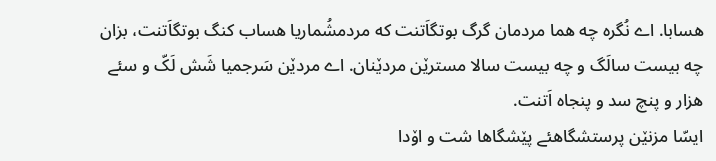هسابا. اے نُگره چه هما مردمان گرگ بوتگاَتنت که مردمشُماریا هساب کنگ بوتگاَتنت، بزان چه بیست سالَگ و چه بیست سالا مسترێن مردێنان. اے مردێن سَرجمیا شَش لَکّ و سئے هزار و پنچ سد و پنجاه اَتنت.
ایسّا مزنێن پرستشگاهئے پێشگاها شت و اۆدا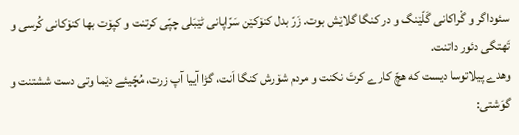سئوداگر و گْراکانی گَلّێنگ و در کنگا گلاێش بوت. زَرّ بدل کنۆکێن سَرّاپانی ٹێبَلی چپّی کرتنت و کپۆت بها کنۆکانی کُرسی و تَهتگی دئور داتنت.
وهدے پیلاتوسا دیست که هچّ کارے کرتَ نکنت و مردم شۆرش کنگا اَنت، گڑا آییا آپ زرت، مُچّیئے دێما وتی دست ششتنت و گوَشتی: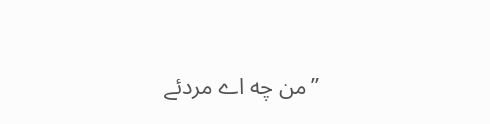”من چه اے مردئے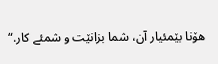هۆنا بێمئیار آن، شما بزانێت و شمئے کار.“